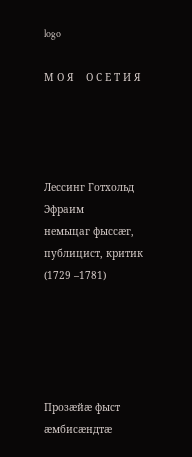logo

М О Я    О С Е Т И Я




Лессинг Готхольд Эфраим
немыцаг фыссæг, публицист, критик
(1729 –1781)





Прозæйæ фыст æмбисæндтæ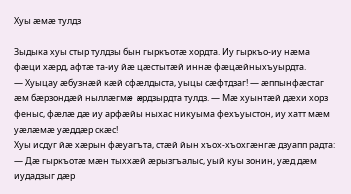Хуы æмæ тулдз

Зыдыка хуы стыр тулдзы бын гыркъотæ хордта. Иу гыркъо-иу нæма фæци хæрд, афтæ та-иу йæ цæстытæй иннæ фæцæйныхъуырдта.
— Хуыцау æбузнæй кæй сфæлдыста, уыцы сæфтдзаг! — æппынфæстаг æм бæрзондæй ныллæгмæ æрдзырдта тулдз. — Мæ хуынтæй дæхи хорз феныс, фæлæ дæ иу арфæйы ныхас никуыма фехъуыстон, иу хатт мæм уæлæмæ уæддæр скæс!
Хуы исдуг йæ хæрын фæуагъта, стæй йын хъох-хъохгæнгæ дзуапп радта:
— Дæ гыркъотæ мæн тыххæй æрызгъалыс, уый куы зонин, уæд дæм иудадзыг дæр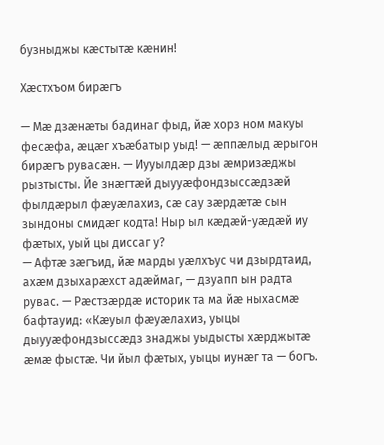бузныджы кæстытæ кæнин!

Хæстхъом бирæгъ

— Мæ дзæнæты бадинаг фыд, йæ хорз ном макуы фесæфа, æцæг хъæбатыр уыд! — æппæлыд æрыгон бирæгъ рувасæн. — Иууылдæр дзы æмризæджы рызтысты. Йе знæгтæй дыууæфондзыссæдзæй фылдæрыл фæуæлахиз, сæ сау зæрдæтæ сын зындоны смидæг кодта! Ныр ыл кæдæй-уæдæй иу фæтых, уый цы диссаг у?
— Афтæ зæгъид, йæ марды уæлхъус чи дзырдтаид, ахæм дзыхарæхст адæймаг, — дзуапп ын радта рувас. — Рæстзæрдæ историк та ма йæ ныхасмæ бафтауид: «Кæуыл фæуæлахиз, уыцы дыууæфондзыссæдз знаджы уыдысты хæрджытæ æмæ фыстæ. Чи йыл фæтых, уыцы иунæг та — богъ.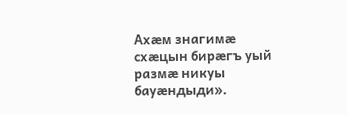Ахæм знагимæ схæцын бирæгъ уый размæ никуы бауæндыди».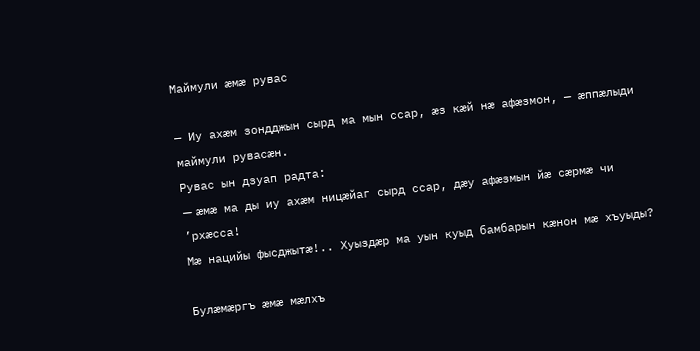Маймули æмæ рувас

— Иу ахæм зондджын сырд ма мын ссар, æз кæй нæ афæзмон, — æппæлыди маймули рувасæн.
Рувас ын дзуап радта:
— æмæ ма ды иу ахæм ницæйаг сырд ссар, дæу афæзмын йæ сæрмæ чи ’рхæсса!
Мæ нацийы фысджытæ!.. Хуыздæр ма уын куыд бамбарын кæнон мæ хъуыды?

Булæмæргъ æмæ мæлхъ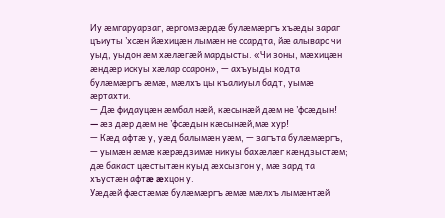Иу æмгаруарзаг, æргомзæрдæ булæмæргъ хъæды зараг цъиуты ’хсæн йæхицæн лымæн не ссардта, йæ алыварс чи уыд, уыдон æм хæлæгæй мардысты. «Чи зоны, мæхицæн æндæр искуы хæлар ссарон», — ахъуыды кодта булæмæргъ æмæ, мæлхъ цы къалиуыл бадт, уымæ æртахти.
— Дæ фидауцæн æмбал нæй, кæсынæй дæм не ’фсæдын!
— æз дæр дæм не ’фсæдын кæсынæй,мæ хур!
— Кæд афтæ у, уæд балымæн уæм, — загъта булæмæргъ, — уымæн æмæ кæрæдзимæ никуы бахæлæг кæндзыстæм; дæ бакаст цæстытæн куыд æхсызгон у, мæ зард та хъустæн афтæ æхцон у.
Уæдæй фæстæмæ булæмæргъ æмæ мæлхъ лымæнтæй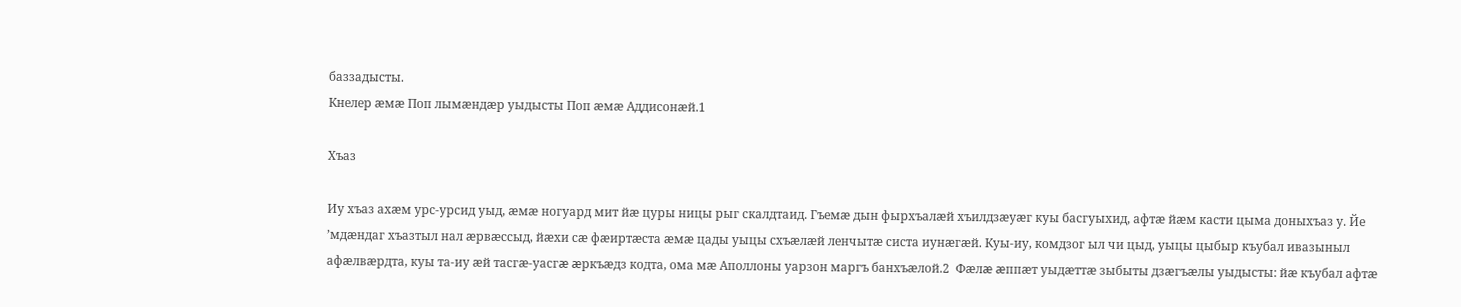баззадысты.
Кнелер æмæ Поп лымæндæр уыдысты Поп æмæ Аддисонæй.1

Хъаз

Иу хъаз ахæм урс-урсид уыд, æмæ ногуард мит йæ цуры ницы рыг скалдтаид. Гъемæ дын фырхъалæй хъилдзæуæг куы басгуыхид, афтæ йæм касти цыма доныхъаз у. Йе ’мдæндаг хъазтыл нал æрвæссыд, йæхи сæ фæиртæста æмæ цады уыцы схъæлæй ленчытæ систа иунæгæй. Куы-иу, комдзог ыл чи цыд, уыцы цыбыр къубал ивазыныл афæлвæрдта, куы та-иу æй тасгæ-уасгæ æркъæдз кодта, ома мæ Аполлоны уарзон маргъ банхъæлой.2  Фæлæ æппæт уыдæттæ зыбыты дзæгъæлы уыдысты: йæ къубал афтæ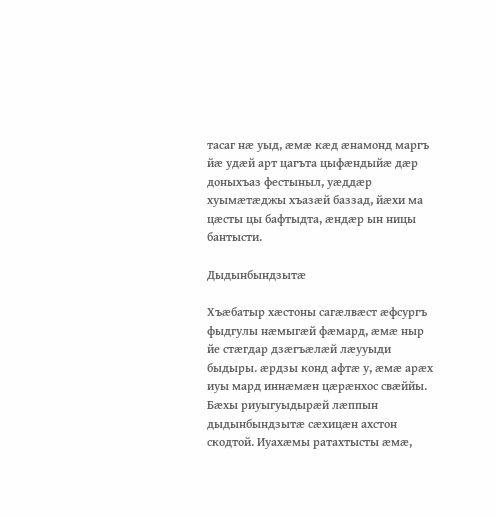тасаг нæ уыд, æмæ кæд æнамонд маргъ йæ удæй арт цагъта цыфæндыйæ дæр доныхъаз фестыныл, уæддæр хуымæтæджы хъазæй баззад, йæхи ма цæсты цы бафтыдта, æндæр ын ницы бантысти.

Дыдынбындзытæ

Хъæбатыр хæстоны сагæлвæст æфсургъ фыдгулы нæмыгæй фæмард, æмæ ныр йе стæгдар дзæгъæлæй лæууыди быдыры. æрдзы конд афтæ у, æмæ арæх иуы мард иннæмæн цæрæнхос свæййы. Бæхы риуыгуыдырæй лæппын дыдынбындзытæ сæхицæн ахстон скодтой. Иуахæмы ратахтысты æмæ,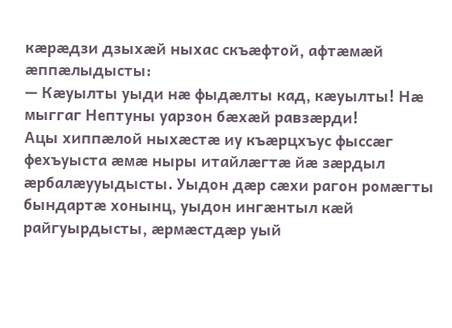кæрæдзи дзыхæй ныхас скъæфтой, афтæмæй æппæлыдысты:
— Кæуылты уыди нæ фыдæлты кад, кæуылты! Нæ мыггаг Нептуны уарзон бæхæй равзæрди!
Ацы хиппæлой ныхæстæ иу къæрцхъус фыссæг фехъуыста æмæ ныры итайлæгтæ йæ зæрдыл æрбалæууыдысты. Уыдон дæр сæхи рагон ромæгты бындартæ хонынц, уыдон ингæнтыл кæй райгуырдысты, æрмæстдæр уый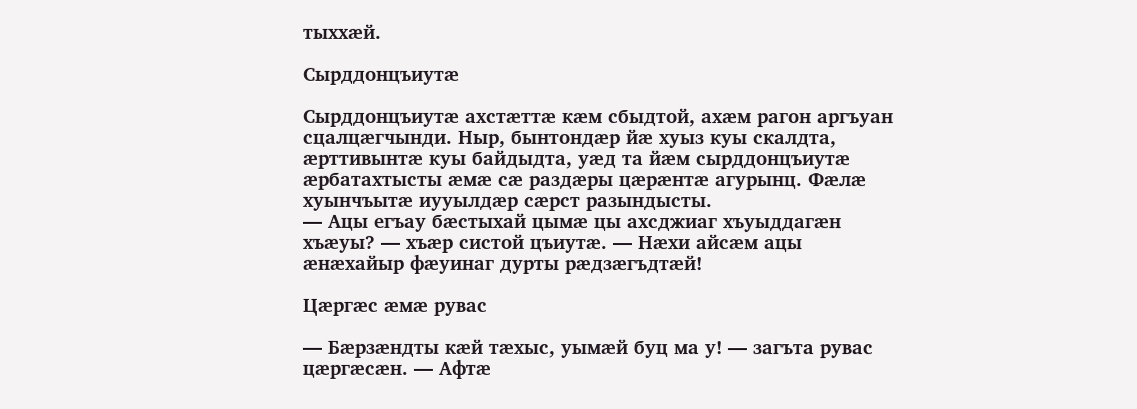тыххæй.

Сырддонцъиутæ

Сырддонцъиутæ ахстæттæ кæм сбыдтой, ахæм рагон аргъуан сцалцæгчынди. Ныр, бынтондæр йæ хуыз куы скалдта, æрттивынтæ куы байдыдта, уæд та йæм сырддонцъиутæ æрбатахтысты æмæ сæ раздæры цæрæнтæ агурынц. Фæлæ хуынчъытæ иууылдæр сæрст разындысты.
— Ацы егъау бæстыхай цымæ цы ахсджиаг хъуыддагæн хъæуы? — хъæр систой цъиутæ. — Нæхи айсæм ацы æнæхайыр фæуинаг дурты рæдзæгъдтæй!

Цæргæс æмæ рувас

— Бæрзæндты кæй тæхыс, уымæй буц ма у! — загъта рувас цæргæсæн. — Афтæ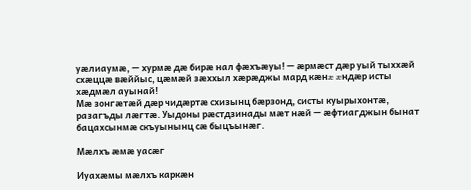уæлиаумæ, — хурмæ дæ бирæ нал фæхъæуы! — æрмæст дæр уый тыххæй схæццæ вæййыс, цæмæй зæххыл хæрæджы мард кæнæ æндæр исты хæдмæл ауынай!
Мæ зонгæтæй дæр чидæртæ схизынц бæрзонд, систы куырыхонтæ, разагъды лæгтæ. Уыдоны рæстдзинады мæт нæй — æфтиагджын бынат бацахсынмæ скъуынынц сæ быцъынæг.

Мæлхъ æмæ уасæг

Иуахæмы мæлхъ каркæн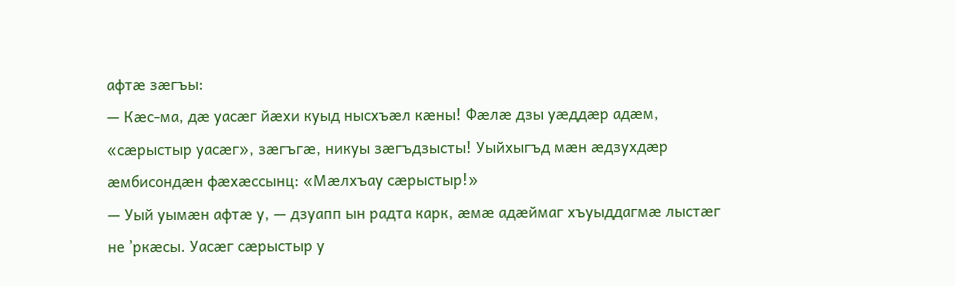афтæ зæгъы:
— Кæс-ма, дæ уасæг йæхи куыд нысхъæл кæны! Фæлæ дзы уæддæр адæм, «сæрыстыр уасæг», зæгъгæ, никуы зæгъдзысты! Уыйхыгъд мæн æдзухдæр æмбисондæн фæхæссынц: «Мæлхъау сæрыстыр!»
— Уый уымæн афтæ у, — дзуапп ын радта карк, æмæ адæймаг хъуыддагмæ лыстæг не ’ркæсы. Уасæг сæрыстыр у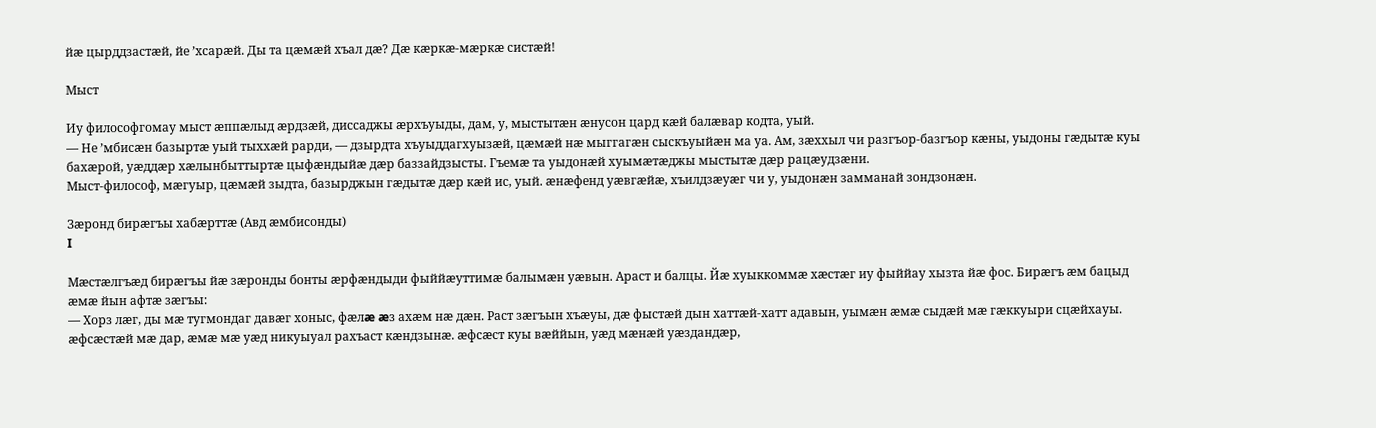йæ цырддзастæй, йе ’хсарæй. Ды та цæмæй хъал дæ? Дæ кæркæ-мæркæ систæй!

Мыст

Иу философгомау мыст æппæлыд æрдзæй, диссаджы æрхъуыды, дам, у, мыстытæн æнусон цард кæй балæвар кодта, уый.
— Не ’мбисæн базыртæ уый тыххæй рарди, — дзырдта хъуыддагхуызæй, цæмæй нæ мыггагæн сыскъуыйæн ма уа. Ам, зæххыл чи разгъор-базгъор кæны, уыдоны гæдытæ куы бахæрой, уæддæр хæлынбыттыртæ цыфæндыйæ дæр баззайдзысты. Гъемæ та уыдонæй хуымæтæджы мыстытæ дæр рацæудзæни.
Мыст-философ, мæгуыр, цæмæй зыдта, базырджын гæдытæ дæр кæй ис, уый. æнæфенд уæвгæйæ, хъилдзæуæг чи у, уыдонæн замманай зондзонæн.

Зæронд бирæгъы хабæрттæ (Авд æмбисонды)
I

Мæстæлгъæд бирæгъы йæ зæронды бонты æрфæндыди фыййæуттимæ балымæн уæвын. Араст и балцы. Йæ хуыккоммæ хæстæг иу фыййау хызта йæ фос. Бирæгъ æм бацыд æмæ йын афтæ зæгъы:
— Хорз лæг, ды мæ тугмондаг давæг хоныс, фæлæ æз ахæм нæ дæн. Раст зæгъын хъæуы, дæ фыстæй дын хаттæй-хатт адавын, уымæн æмæ сыдæй мæ гæккуыри сцæйхауы. æфсæстæй мæ дар, æмæ мæ уæд никуыуал рахъаст кæндзынæ. æфсæст куы вæййын, уæд мæнæй уæздандæр,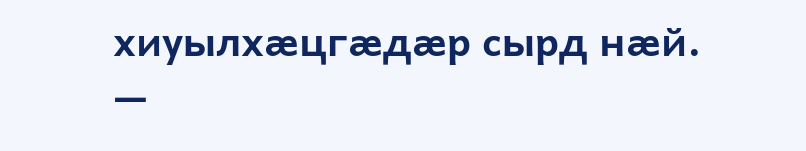хиуылхæцгæдæр сырд нæй.
—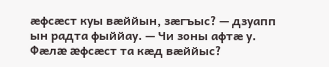æфсæст куы вæййын, зæгъыс? — дзуапп ын радта фыййау. — Чи зоны афтæ у. Фæлæ æфсæст та кæд вæййыс?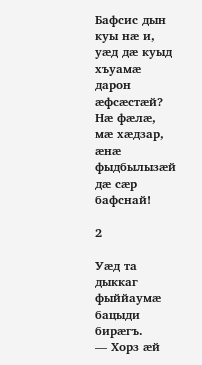Бафсис дын куы нæ и, уæд дæ куыд хъуамæ дарон æфсæстæй? Нæ фæлæ, мæ хæдзар, æнæ фыдбылызæй дæ сæр бафснай!

2

Уæд та дыккаг фыййаумæ бацыди бирæгъ.
— Хорз æй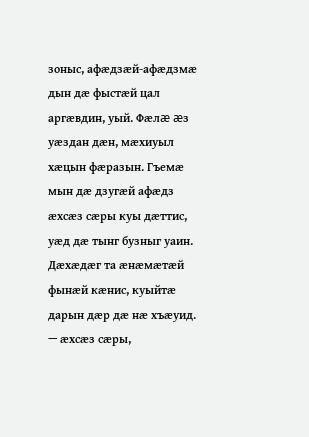зоныс, афæдзæй-афæдзмæ дын дæ фыстæй цал аргæвдин, уый. Фæлæ æз уæздан дæн, мæхиуыл хæцын фæразын. Гъемæ мын дæ дзугæй афæдз æхсæз сæры куы дæттис, уæд дæ тынг бузныг уаин. Дæхæдæг та æнæмæтæй фынæй кæнис, куыйтæ дарын дæр дæ нæ хъæуид.
— æхсæз сæры,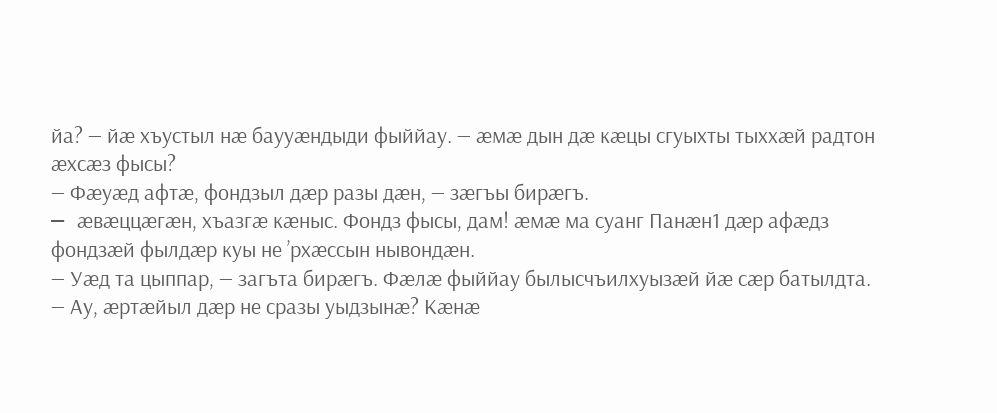йа? — йæ хъустыл нæ баууæндыди фыййау. — æмæ дын дæ кæцы сгуыхты тыххæй радтон æхсæз фысы?
— Фæуæд афтæ, фондзыл дæр разы дæн, — зæгъы бирæгъ.
— æвæццæгæн, хъазгæ кæныс. Фондз фысы, дам! æмæ ма суанг Панæн1 дæр афæдз фондзæй фылдæр куы не ’рхæссын нывондæн.
— Уæд та цыппар, — загъта бирæгъ. Фæлæ фыййау былысчъилхуызæй йæ сæр батылдта.
— Ау, æртæйыл дæр не сразы уыдзынæ? Кæнæ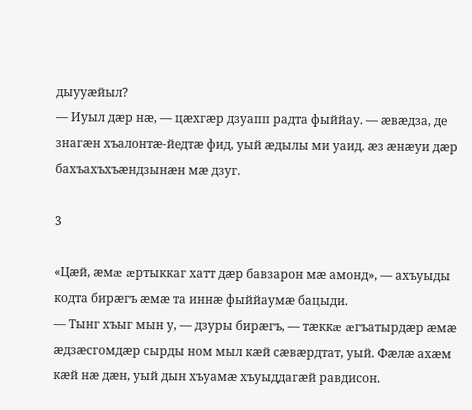дыууæйыл?
— Иуыл дæр нæ, — цæхгæр дзуапп радта фыййау. — æвæдза, де знагæн хъалонтæ-йедтæ фид, уый æдылы ми уаид. æз æнæуи дæр бахъахъхъæндзынæн мæ дзуг.

3

«Цæй, æмæ æртыккаг хатт дæр бавзарон мæ амонд», — ахъуыды кодта бирæгъ æмæ та иннæ фыййаумæ бацыди.
— Тынг хъыг мын у, — дзуры бирæгъ, — тæккæ æгъатырдæр æмæ æдзæсгомдæр сырды ном мыл кæй сæвæрдтат, уый. Фæлæ ахæм кæй нæ дæн, уый дын хъуамæ хъуыддагæй равдисон.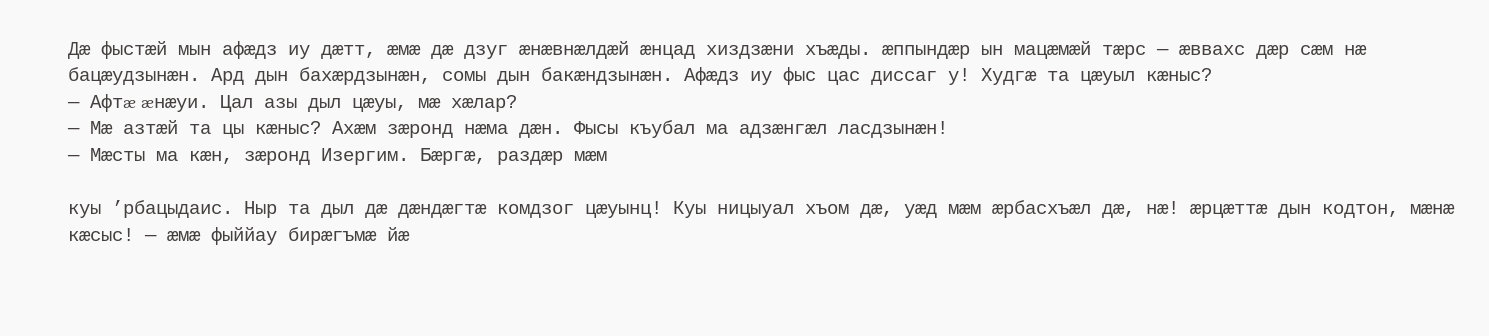Дæ фыстæй мын афæдз иу дæтт, æмæ дæ дзуг æнæвнæлдæй æнцад хиздзæни хъæды. æппындæр ын мацæмæй тæрс — æввахс дæр сæм нæ бацæудзынæн. Ард дын бахæрдзынæн, сомы дын бакæндзынæн. Афæдз иу фыс цас диссаг у! Худгæ та цæуыл кæныс?
— Афтæ æнæуи. Цал азы дыл цæуы, мæ хæлар?
— Мæ азтæй та цы кæныс? Ахæм зæронд нæма дæн. Фысы къубал ма адзæнгæл ласдзынæн!
— Мæсты ма кæн, зæронд Изергим. Бæргæ, раздæр мæм

куы ’рбацыдаис. Ныр та дыл дæ дæндæгтæ комдзог цæуынц! Куы ницыуал хъом дæ, уæд мæм æрбасхъæл дæ, нæ! æрцæттæ дын кодтон, мæнæ кæсыс! — æмæ фыййау бирæгъмæ йæ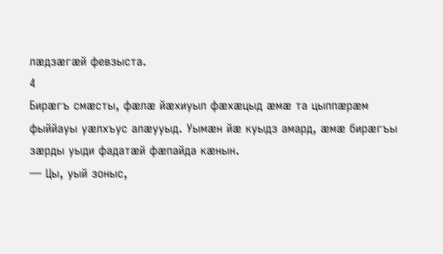лæдзæгæй февзыста.
4
Бирæгъ смæсты, фæлæ йæхиуыл фæхæцыд æмæ та цыппæрæм фыййауы уæлхъус алæууыд. Уымæн йæ куыдз амард, æмæ бирæгъы зæрды уыди фадатæй фæпайда кæнын.
— Цы, уый зоныс,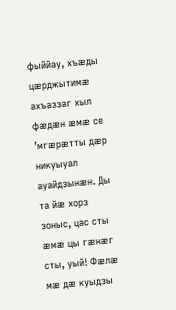фыййау, хъæды цæрджытимæ ахъаззаг хыл фæдæн æмæ се ’мгæрæтты дæр никуыуал ауайдзынæн. Ды та йæ хорз зоныс, цас сты æмæ цы гæнæг сты, уый! Фæлæ мæ дæ куыдзы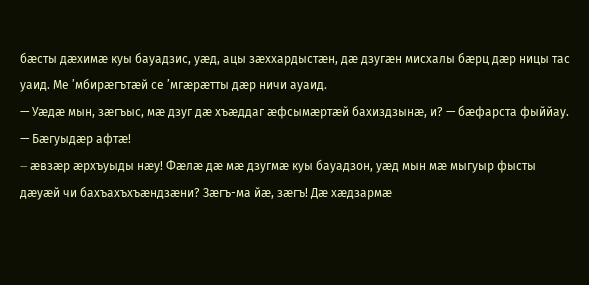бæсты дæхимæ куы бауадзис, уæд, ацы зæххардыстæн, дæ дзугæн мисхалы бæрц дæр ницы тас уаид. Ме ’мбирæгътæй се ’мгæрæтты дæр ничи ауаид.
— Уæдæ мын, зæгъыс, мæ дзуг дæ хъæддаг æфсымæртæй бахиздзынæ, и? — бæфарста фыййау.
— Бæгуыдæр афтæ!
— æвзæр æрхъуыды нæу! Фæлæ дæ мæ дзугмæ куы бауадзон, уæд мын мæ мыгуыр фысты дæуæй чи бахъахъхъæндзæни? Зæгъ-ма йæ, зæгъ! Дæ хæдзармæ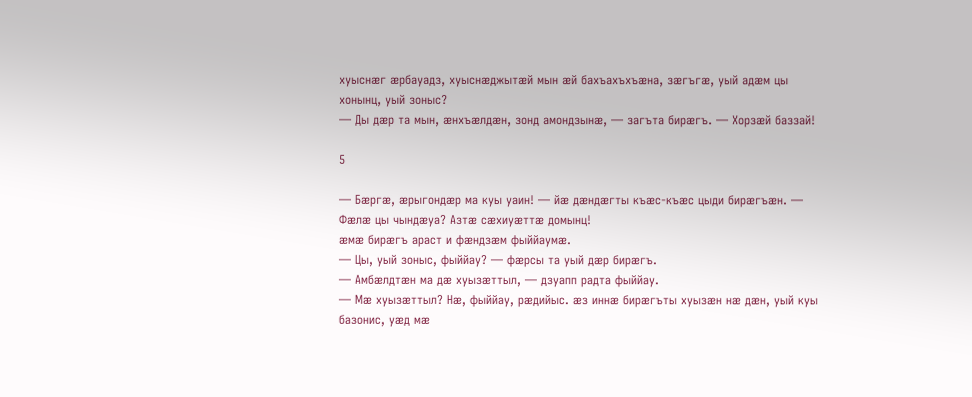хуыснæг æрбауадз, хуыснæджытæй мын æй бахъахъхъæна, зæгъгæ, уый адæм цы хонынц, уый зоныс?
— Ды дæр та мын, æнхъæлдæн, зонд амондзынæ, — загъта бирæгъ. — Хорзæй баззай!

5

— Бæргæ, æрыгондæр ма куы уаин! — йæ дæндæгты къæс-къæс цыди бирæгъæн. — Фæлæ цы чындæуа? Азтæ сæхиуæттæ домынц!
æмæ бирæгъ араст и фæндзæм фыййаумæ.
— Цы, уый зоныс, фыййау? — фæрсы та уый дæр бирæгъ.
— Амбæлдтæн ма дæ хуызæттыл, — дзуапп радта фыййау.
— Мæ хуызæттыл? Нæ, фыййау, рæдийыс. æз иннæ бирæгъты хуызæн нæ дæн, уый куы базонис, уæд мæ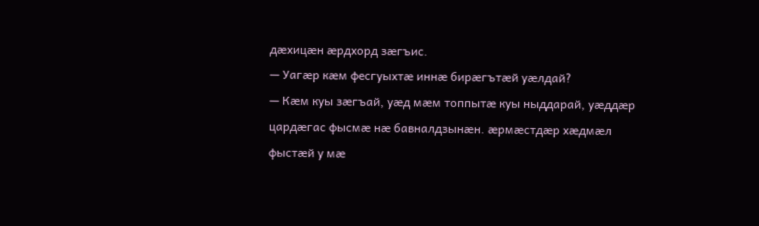дæхицæн æрдхорд зæгъис.
— Уагæр кæм фесгуыхтæ иннæ бирæгътæй уæлдай?
— Кæм куы зæгъай, уæд мæм топпытæ куы ныддарай, уæддæр цардæгас фысмæ нæ бавналдзынæн. æрмæстдæр хæдмæл фыстæй у мæ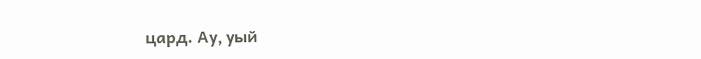цард. Ау, уый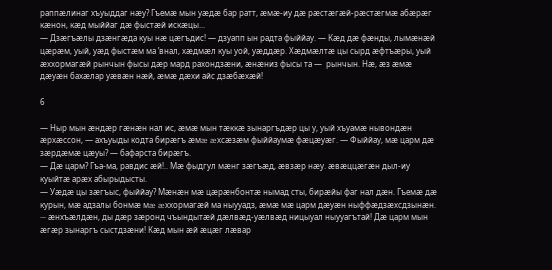раппæлинаг хъуыддаг нæу? Гъемæ мын уæдæ бар ратт, æмæ-иу дæ рæстæгæй-рæстæгмæ абæрæг кæнон, кæд мыййаг дæ фыстæй искæцы...
— Дзæгъæлы дзæнгæда куы нæ цæгъдис! — дзуапп ын радта фыййау. — Кæд дæ фæнды, лымæнæй цæрæм, уый, уæд фыстæм ма ’внал, хæдмæл куы уой, уæддæр. Хæдмæлтæ цы сырд æфтъæры, уый æххормагæй рынчын фысы дæр мард рахондзæни, æнæниз фысы та —  рынчын. Нæ, æз æмæ дæуæн бахæлар уæвæн нæй, æмæ дæхи айс дзæбæхæй!

6

— Ныр мын æндæр гæнæн нал ис, æмæ мын тæккæ зынаргъдæр цы у, уый хъуамæ нывондæн æрхæссон, — ахъуыды кодта бирæгъ æмæ æхсæзæм фыййаумæ фæцæуæг. — Фыййау, мæ царм дæ зæрдæмæ цæуы? — бафарста бирæгъ.
— Дæ царм? Гъа-ма, равдис æй!.. Мæ фыдгул мæнг зæгъæд, æвзæр нæу. æвæццæгæн дыл-иу куыйтæ арæх абырыдысты.
— Уæдæ цы зæгъыс, фыййау? Мæнæн мæ цæрæнбонтæ нымад сты, бирæйы фаг нал дæн. Гъемæ дæ курын, мæ адзалы бонмæ мæ æххормагæй ма ныууадз, æмæ мæ царм дæуæн ныффæдзæхсдзынæн.
— æнхъæлдæн, ды дæр зæронд чъындытæй дæлвæд-уæлвæд ницыуал ныууагътай! Дæ царм мын æгæр зынаргъ сыстдзæни! Кæд мын æй æцæг лæвар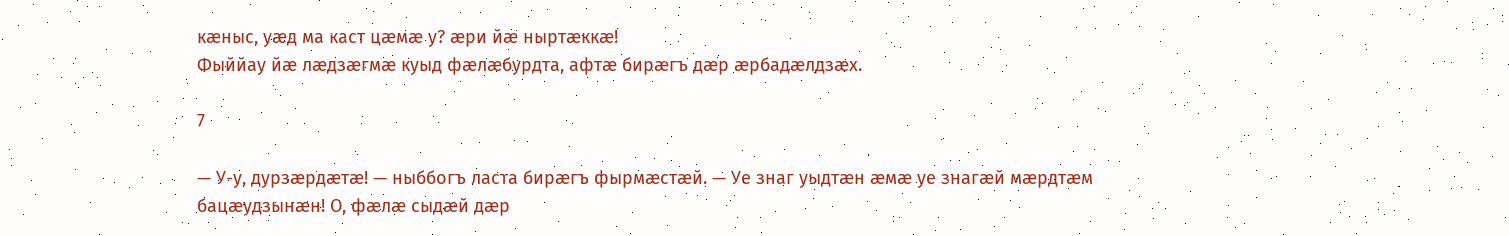кæныс, уæд ма каст цæмæ у? æри йæ ныртæккæ!
Фыййау йæ лæдзæгмæ куыд фæлæбурдта, афтæ бирæгъ дæр æрбадæлдзæх.

7

— У-у, дурзæрдæтæ! — ныббогъ ласта бирæгъ фырмæстæй. — Уе знаг уыдтæн æмæ уе знагæй мæрдтæм бацæудзынæн! О, фæлæ сыдæй дæр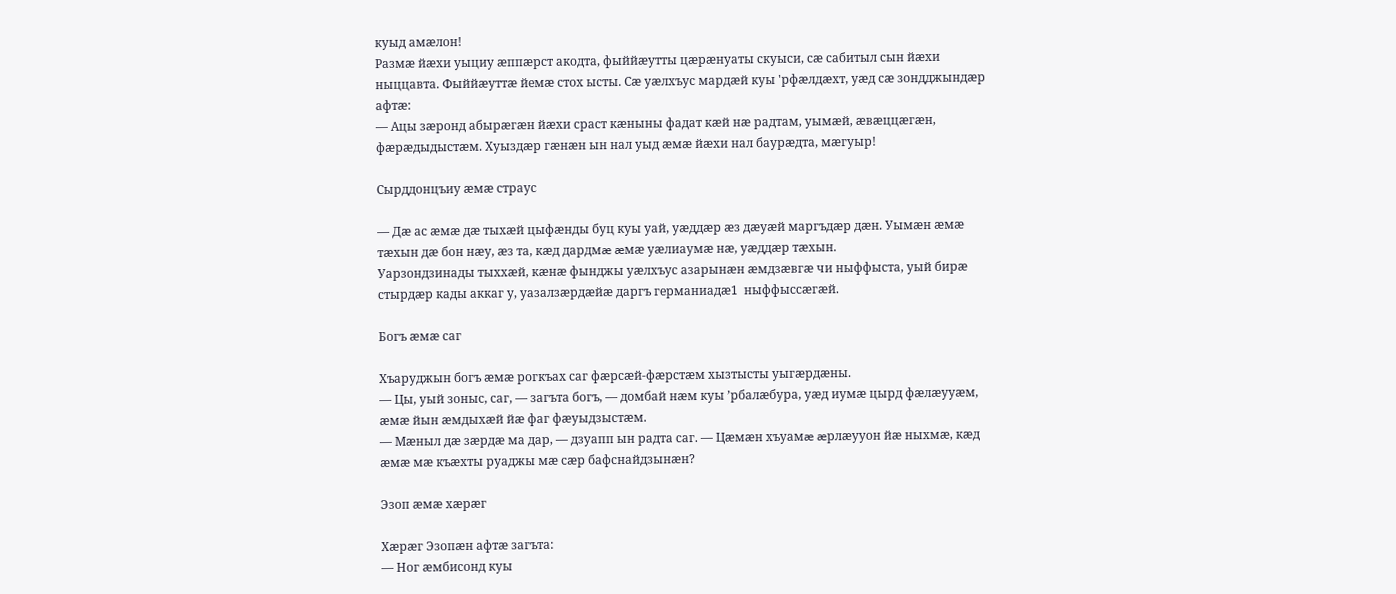куыд амæлон!
Размæ йæхи уыциу æппæрст акодта, фыййæутты цæрæнуаты скуыси, сæ сабитыл сын йæхи ныццавта. Фыййæуттæ йемæ стох ысты. Сæ уæлхъус мардæй куы 'рфæлдæхт, уæд сæ зондджындæр афтæ:
— Ацы зæронд абырæгæн йæхи сраст кæныны фадат кæй нæ радтам, уымæй, æвæццæгæн, фæрæдыдыстæм. Хуыздæр гæнæн ын нал уыд æмæ йæхи нал баурæдта, мæгуыр!

Сырддонцъиу æмæ страус

— Дæ ас æмæ дæ тыхæй цыфæнды буц куы уай, уæддæр æз дæуæй маргъдæр дæн. Уымæн æмæ тæхын дæ бон нæу, æз та, кæд дардмæ æмæ уæлиаумæ нæ, уæддæр тæхын.
Уарзондзинады тыххæй, кæнæ фынджы уæлхъус азарынæн æмдзæвгæ чи ныффыста, уый бирæ стырдæр кады аккаг у, уазалзæрдæйæ даргъ германиадæ1  ныффыссæгæй.

Богъ æмæ саг

Хъаруджын богъ æмæ рогкъах саг фæрсæй-фæрстæм хызтысты уыгæрдæны.
— Цы, уый зоныс, саг, — загъта богъ, — домбай нæм куы ’рбалæбура, уæд иумæ цырд фæлæууæм, æмæ йын æмдыхæй йæ фаг фæуыдзыстæм.
— Мæныл дæ зæрдæ ма дар, — дзуапп ын радта саг. — Цæмæн хъуамæ æрлæууон йæ ныхмæ, кæд æмæ мæ къæхты руаджы мæ сæр бафснайдзынæн?

Эзоп æмæ хæрæг

Хæрæг Эзопæн афтæ загъта:
— Ног æмбисонд куы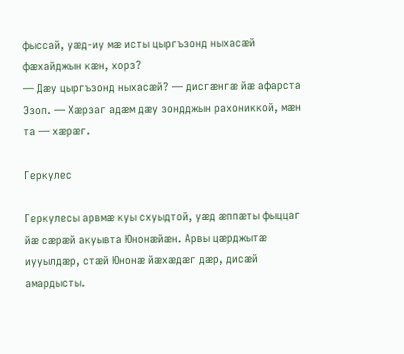фыссай, уæд-иу мæ исты цыргъзонд ныхасæй фæхайджын кæн, хорз?
— Дæу цыргъзонд ныхасæй? — дисгæнгæ йæ афарста Эзоп. — Хæрзаг адæм дæу зондджын рахониккой, мæн та — хæрæг.

Геркулес

Геркулесы арвмæ куы схуыдтой, уæд æппæты фыццаг йæ сæрæй акуывта Юнонæйæн. Арвы цæрджытæ иууылдæр, стæй Юнонæ йæхæдæг дæр, дисæй амардысты.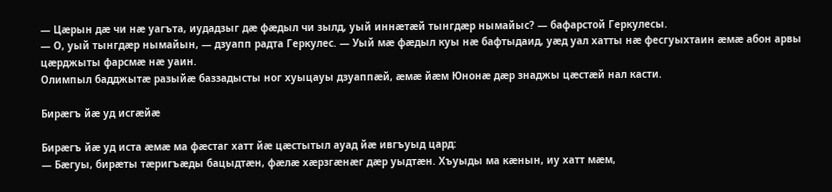— Цæрын дæ чи нæ уагъта, иудадзыг дæ фæдыл чи зылд, уый иннæтæй тынгдæр нымайыс? — бафарстой Геркулесы.
— О, уый тынгдæр нымайын, — дзуапп радта Геркулес. — Уый мæ фæдыл куы нæ бафтыдаид, уæд уал хатты нæ фесгуыхтаин æмæ абон арвы цæрджыты фарсмæ нæ уаин.
Олимпыл бадджытæ разыйæ баззадысты ног хуыцауы дзуаппæй, æмæ йæм Юнонæ дæр знаджы цæстæй нал касти.

Бирæгъ йæ уд исгæйæ

Бирæгъ йæ уд иста æмæ ма фæстаг хатт йæ цæстытыл ауад йæ ивгъуыд цард:
— Бæгуы, бирæты тæригъæды бацыдтæн, фæлæ хæрзгæнæг дæр уыдтæн. Хъуыды ма кæнын, иу хатт мæм,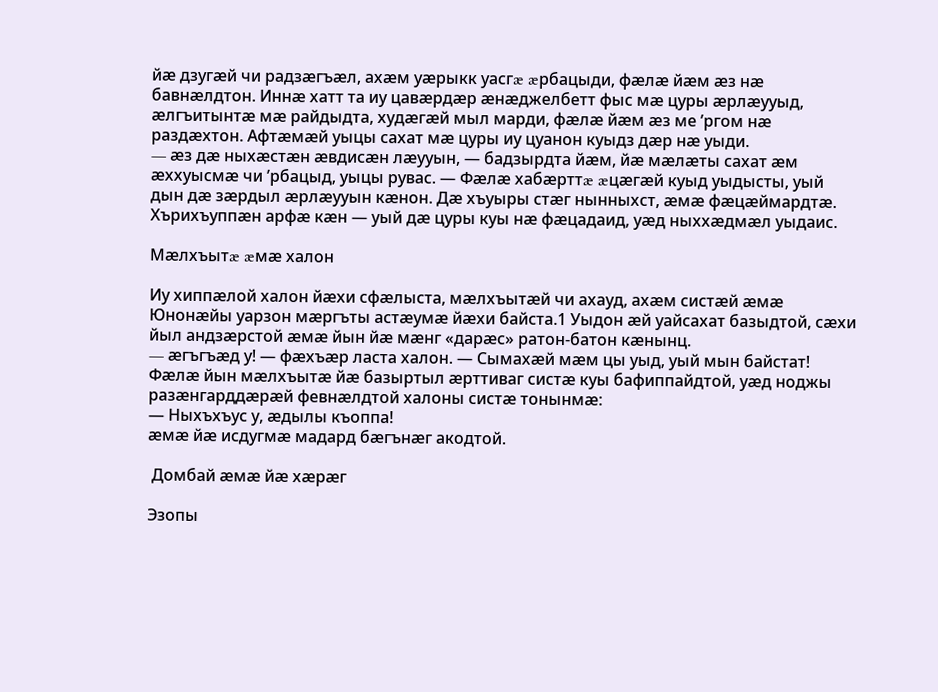йæ дзугæй чи радзæгъæл, ахæм уæрыкк уасгæ æрбацыди, фæлæ йæм æз нæ бавнæлдтон. Иннæ хатт та иу цавæрдæр æнæджелбетт фыс мæ цуры æрлæууыд, æлгъитынтæ мæ райдыдта, худæгæй мыл марди, фæлæ йæм æз ме ’ргом нæ раздæхтон. Афтæмæй уыцы сахат мæ цуры иу цуанон куыдз дæр нæ уыди.
— æз дæ ныхæстæн æвдисæн лæууын, — бадзырдта йæм, йæ мæлæты сахат æм æххуысмæ чи ’рбацыд, уыцы рувас. — Фæлæ хабæрттæ æцæгæй куыд уыдысты, уый дын дæ зæрдыл æрлæууын кæнон. Дæ хъуыры стæг нынныхст, æмæ фæцæймардтæ. Хърихъуппæн арфæ кæн — уый дæ цуры куы нæ фæцадаид, уæд ныххæдмæл уыдаис.

Мæлхъытæ æмæ халон

Иу хиппæлой халон йæхи сфæлыста, мæлхъытæй чи ахауд, ахæм систæй æмæ Юнонæйы уарзон мæргъты астæумæ йæхи байста.1 Уыдон æй уайсахат базыдтой, сæхи йыл андзæрстой æмæ йын йæ мæнг «дарæс» ратон-батон кæнынц.
— æгъгъæд у! — фæхъæр ласта халон. — Сымахæй мæм цы уыд, уый мын байстат!
Фæлæ йын мæлхъытæ йæ базыртыл æрттиваг систæ куы бафиппайдтой, уæд ноджы разæнгарддæрæй февнæлдтой халоны систæ тонынмæ:
— Ныхъхъус у, æдылы къоппа!
æмæ йæ исдугмæ мадард бæгънæг акодтой.

 Домбай æмæ йæ хæрæг

Эзопы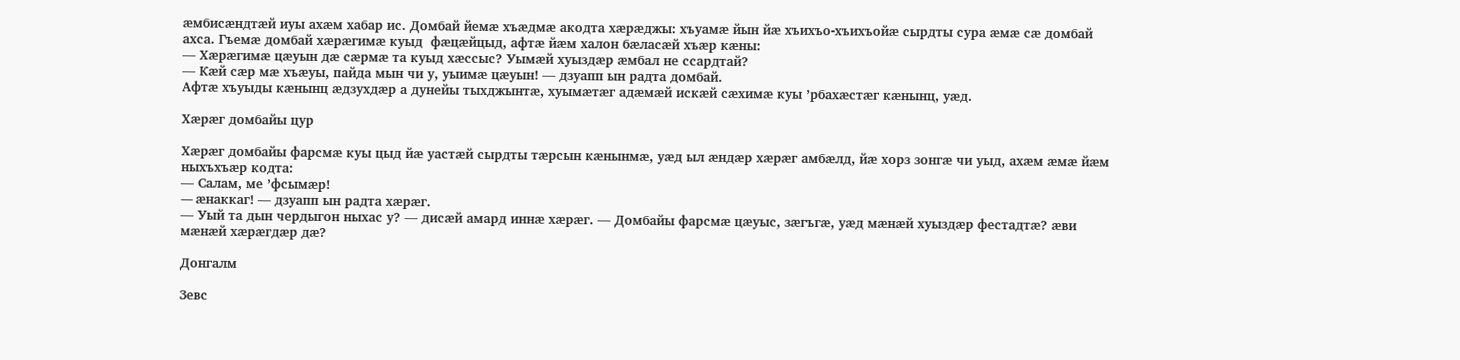æмбисæндтæй иуы ахæм хабар ис. Домбай йемæ хъæдмæ акодта хæрæджы: хъуамæ йын йæ хъихъо-хъихъойæ сырдты сура æмæ сæ домбай ахса. Гъемæ домбай хæрæгимæ куыд  фæцæйцыд, афтæ йæм халон бæласæй хъæр кæны:
— Хæрæгимæ цæуын дæ сæрмæ та куыд хæссыс? Уымæй хуыздæр æмбал не ссардтай?
— Кæй сæр мæ хъæуы, пайда мын чи у, уыимæ цæуын! — дзуапп ын радта домбай.
Афтæ хъуыды кæнынц æдзухдæр а дунейы тыхджынтæ, хуымæтæг адæмæй искæй сæхимæ куы ’рбахæстæг кæнынц, уæд.

Хæрæг домбайы цур

Хæрæг домбайы фарсмæ куы цыд йæ уастæй сырдты тæрсын кæнынмæ, уæд ыл æндæр хæрæг амбæлд, йæ хорз зонгæ чи уыд, ахæм æмæ йæм ныхъхъæр кодта:
— Салам, ме ’фсымæр!
— æнаккаг! — дзуапп ын радта хæрæг.
— Уый та дын чердыгон ныхас у? — дисæй амард иннæ хæрæг. — Домбайы фарсмæ цæуыс, зæгъгæ, уæд мæнæй хуыздæр фестадтæ? æви мæнæй хæрæгдæр дæ?

Донгалм

Зевс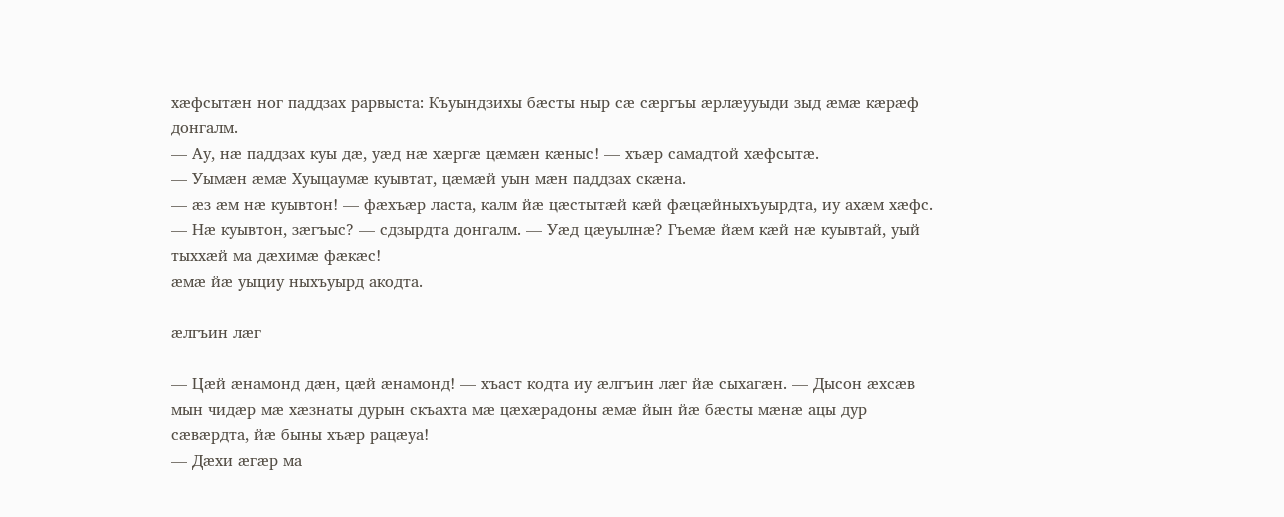хæфсытæн ног паддзах рарвыста: Къуындзихы бæсты ныр сæ сæргъы æрлæууыди зыд æмæ кæрæф донгалм.
— Ау, нæ паддзах куы дæ, уæд нæ хæргæ цæмæн кæныс! — хъæр самадтой хæфсытæ.
— Уымæн æмæ Хуыцаумæ куывтат, цæмæй уын мæн паддзах скæна.
— æз æм нæ куывтон! — фæхъæр ласта, калм йæ цæстытæй кæй фæцæйныхъуырдта, иу ахæм хæфс.
— Нæ куывтон, зæгъыс? — сдзырдта донгалм. — Уæд цæуылнæ? Гъемæ йæм кæй нæ куывтай, уый тыххæй ма дæхимæ фæкæс!
æмæ йæ уыциу ныхъуырд акодта.

æлгъин лæг

— Цæй æнамонд дæн, цæй æнамонд! — хъаст кодта иу æлгъин лæг йæ сыхагæн. — Дысон æхсæв мын чидæр мæ хæзнаты дурын скъахта мæ цæхæрадоны æмæ йын йæ бæсты мæнæ ацы дур сæвæрдта, йæ быны хъæр рацæуа!
— Дæхи æгæр ма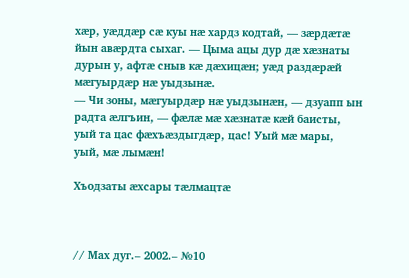хæр, уæддæр сæ куы нæ хардз кодтай, — зæрдæтæ йын авæрдта сыхаг. — Цыма ацы дур дæ хæзнаты дурын у, афтæ сныв кæ дæхицæн; уæд раздæрæй мæгуырдæр нæ уыдзынæ.
— Чи зоны, мæгуырдæр нæ уыдзынæн, — дзуапп ын радта æлгъин, — фæлæ мæ хæзнатæ кæй баисты, уый та цас фæхъæздыгдæр, цас! Уый мæ мары, уый, мæ лымæн!

Хъодзаты æхсары тæлмацтæ



// Мах дуг.– 2002.– №10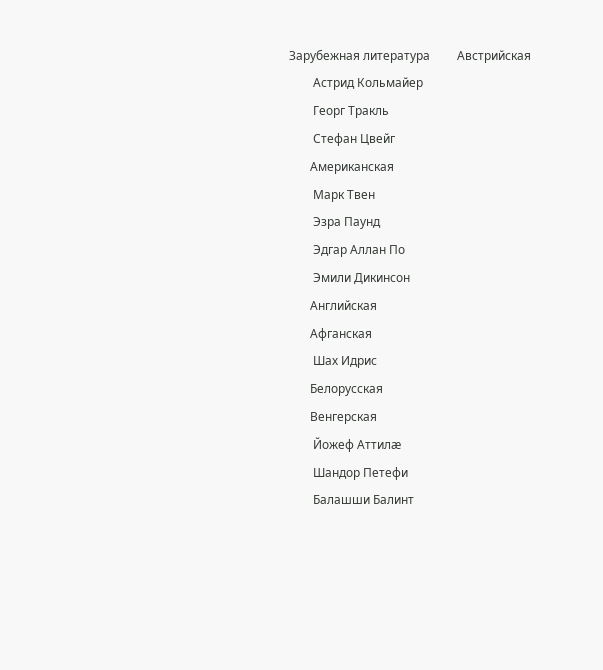Зарубежная литература         Австрийская
        Астрид Кольмайер
        Георг Тракль
        Стефан Цвейг
       Американская
        Марк Твен
        Эзра Паунд
        Эдгар Аллан По
        Эмили Дикинсон
       Английская
       Афганская
        Шах Идрис
       Белорусская
       Венгерская
        Йожеф Аттилæ
        Шандор Петефи
        Балашши Балинт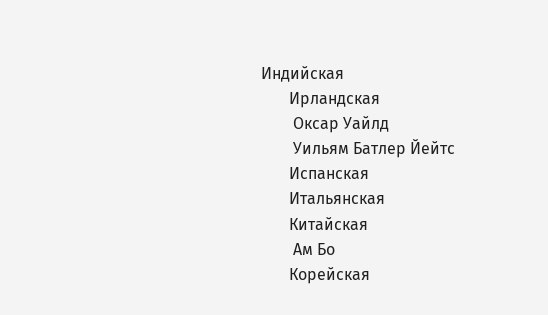Индийская
       Ирландская
        Оксар Уайлд
        Уильям Батлер Йейтс
       Испанская
       Итальянская
       Китайская
        Ам Бо
       Корейская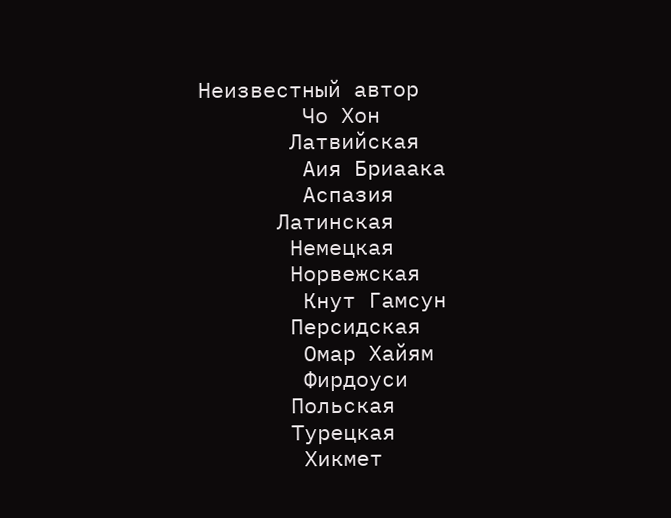Неизвестный автор
        Чо Хон
       Латвийская
        Аия Бриаака
        Аспазия
      Латинская
       Немецкая
       Норвежская
        Кнут Гамсун
       Персидская
        Омар Хайям
        Фирдоуси
       Польская
       Турецкая
        Хикмет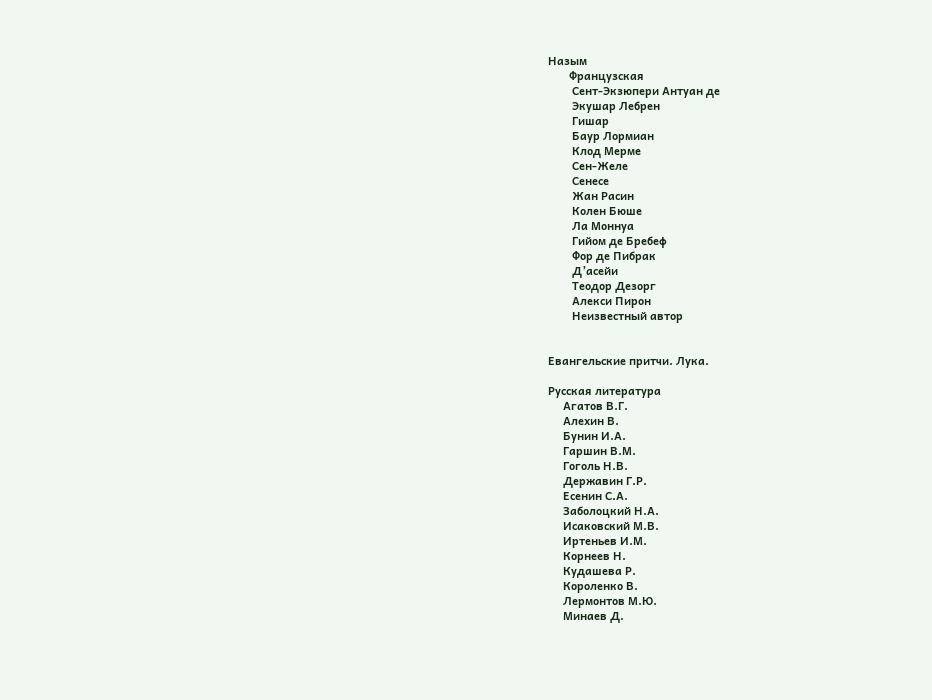Назым
       Французская
        Сент-Экзюпери Антуан де
        Экушар Лебрен
        Гишар
        Баур Лормиан
        Клод Мерме
        Сен-Желе
        Сенесе
        Жан Расин
        Колен Бюше
        Ла Моннуа
        Гийом де Бребеф
        Фор де Пибрак
        Д’асейи
        Теодор Дезорг
        Алекси Пирон
        Неизвестный автор


Евангельские притчи. Лука.

Русская литература
     Агатов В.Г.
     Алехин В.
     Бунин И.А.
     Гаршин В.М.
     Гоголь Н.В.
     Державин Г.Р.
     Есенин С.А.
     Заболоцкий Н.А.
     Исаковский М.В.
     Иртеньев И.М.
     Корнеев Н.
     Кудашева Р.
     Короленко В.
     Лермонтов М.Ю.
     Минаев Д.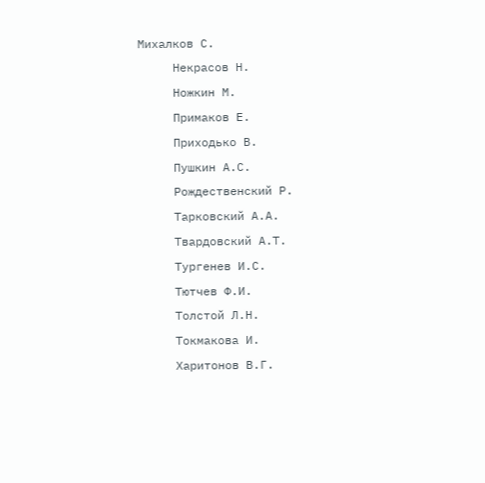Михалков С.
     Некрасов Н.
     Ножкин М.
     Примаков Е.
     Приходько В.
     Пушкин А.С.
     Рождественский Р.
     Тарковский А.А.
     Твардовский А.Т.
     Тургенев И.С.
     Тютчев Ф.И.
     Толстой Л.Н.
     Токмакова И.
     Харитонов В.Г.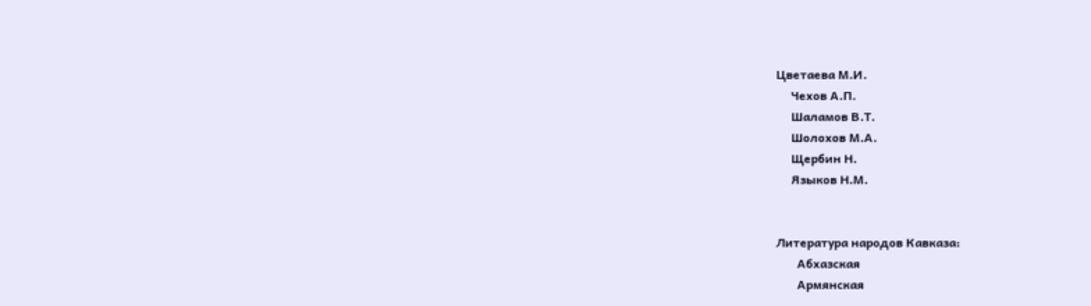Цветаева М.И.
     Чехов А.П.
     Шаламов В.Т.
     Шолохов М.А.
     Щербин Н.
     Языков Н.М.


Литература народов Кавказа:
       Абхазская
       Армянская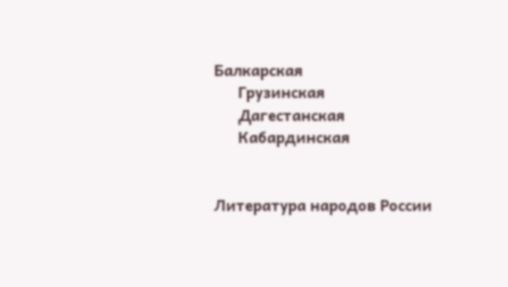Балкарская
      Грузинская
      Дагестанская
      Кабардинская


Литература народов России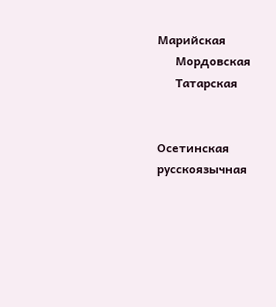Марийская
      Мордовская
      Татарская


Осетинская русскоязычная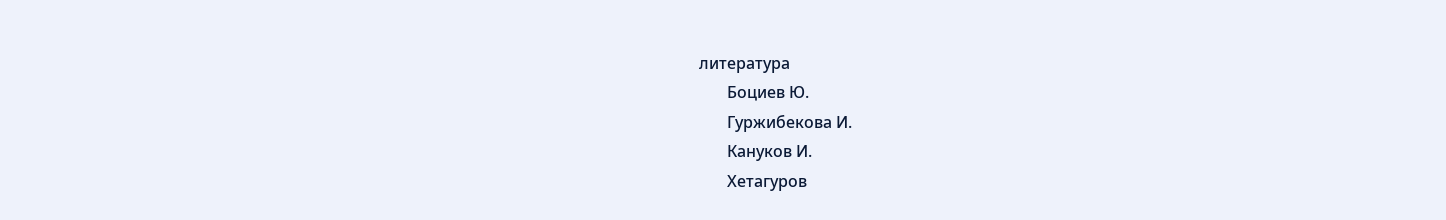литература
       Боциев Ю.
       Гуржибекова И.
       Кануков И.
       Хетагуров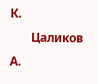К.
       Цаликов А.